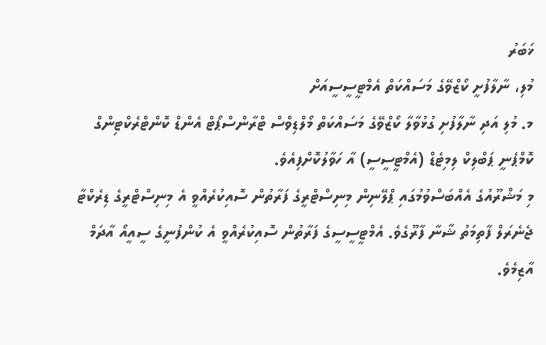ޚަބަރު
މުލި، ނާލާފުށީ ކޯޒްވޭގެ މަސައްކަތް އެމްޓީސީސީއަށް
މ. މުލި އަދި ނާލާފުށި ގުޅުވާލާ ކޯޒްވޭގެ މަސައްކަތް މޯލްޑިވްސް ޓްރާންސްޕޯޓް އެންޑް ކޮންޓްރެކްޓިންގް ކޮމްޕެނީ ޕަބްލިކް ލިމިޓެޑް (އެމްޓީސީސީ) އާ ހަވާލުކޮށްފިއެވެ.
މި މަޝްރޫއުގެ އެއްބަސްވުމުގައި ޕްލޭނިން މިނިސްޓްރީގެ ފަރާތުން ސޮއިކުރެއްވީ އެ މިނިސްޓްރީގެ ޑިރެކްޓާ ޖެނެރަލް ފާތިމަތު ޝާނާ ފާރޫގެވެ. އެމްޓީސީސީގެ ފަރާތުން ސޮއިކުރެއްވީ އެ ކުންފުނީގެ ސީއީއޯ އާދަމް އާޒިމެވެ.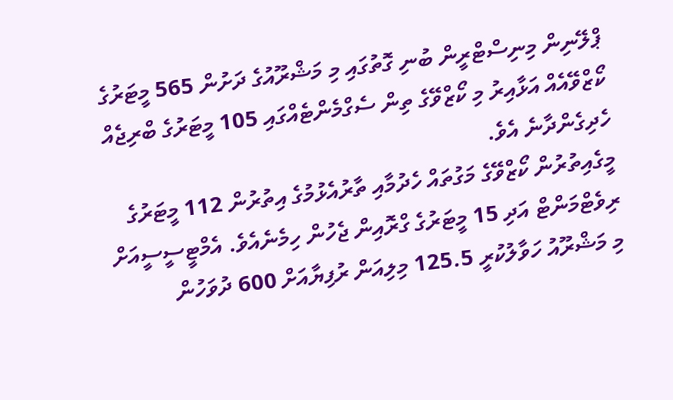ޕްލޭނިން މިނިސްޓްރީން ބުނި ގޮތުގައި މި މަޝްރޫއުގެ ދަށުން 565 މީޓަރުގެ ކޯޒްވޭއެއް އަޅާއިރު މި ކޯޒްވޭގެ ތިން ސެގްމެންޓެއްގައި 105 މީޓަރުގެ ބްރިޖެއް ހެދިގެންދާނެ އެވެ.
މީގެއިތުރުން ކޯޒްވޭގެ މަގުތައް ހެދުމާއި ތާރުއެޅުމުގެ އިތުރުން 112 މީޓަރުގެ ރިވެޓްމަންޓް އަދި 15 މީޓަރުގެ ގްރޮއިން ޖެހުން ހިމެނެއެވެ. އެމްޓީސީސީއަށް މި މަޝްރޫއު ހަވާލުކުރީ 125.5 މިލިއަން ރުފިޔާއަށް 600 ދުވަހުން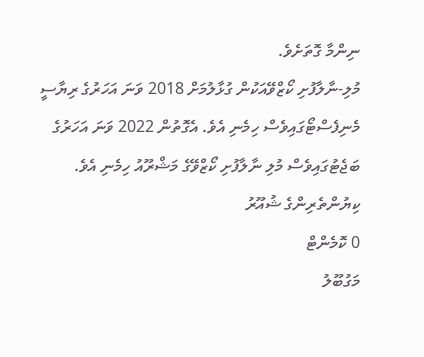ނިންމާ ގޮތަށެވެ.
މުލި-ނާލާފުށި ކޯޒްވޭއަކުން ގުޅާލުމަށް 2018 ވަނަ އަހަރުގެ ރިޔާސީ މެނިފެސްޓޯގައިވެސް ހިމެނި އެވެ. އެގޮތުން 2022 ވަނަ އަހަރުގެ ބަޖެޓުގައިވެސް މުލި ނާލާފުށި ކޯޒްވޭގެ މަޝްރޫއު ހިމެނި އެވެ.
ކިޔުންތެރިންގެ ޝުއޫރު
0 ކޮމެންޓް
މަގުބޫލު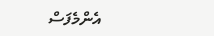އެންމެފަސް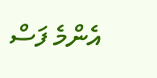އެންމެ ފަސް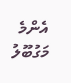އެންމެ މަގުބޫލު